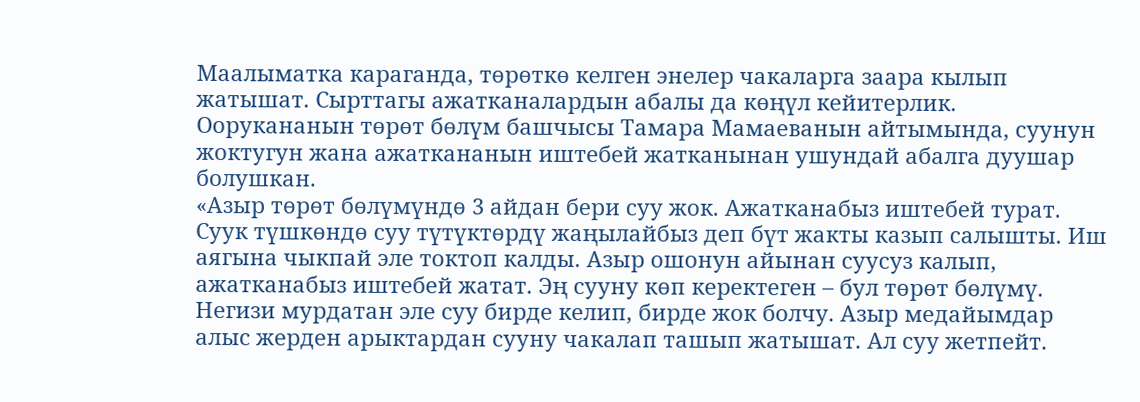Маалыматка караганда, төрөткө келген энелер чакаларга заара кылып жатышат. Сырттагы ажатканалардын абалы да көңүл кейитерлик.
Оорукананын төрөт бөлүм башчысы Тамара Мамаеванын айтымында, суунун жоктугун жана ажаткананын иштебей жатканынан ушундай абалга дуушар болушкан.
«Азыр төрөт бөлүмүндө 3 айдан бери суу жок. Ажатканабыз иштебей турат. Суук түшкөндө суу түтүктөрдү жаңылайбыз деп бүт жакты казып салышты. Иш аягына чыкпай эле токтоп калды. Азыр ошонун айынан суусуз калып, ажатканабыз иштебей жатат. Эң сууну көп керектеген – бул төрөт бөлүмү. Негизи мурдатан эле суу бирде келип, бирде жок болчу. Азыр медайымдар алыс жерден арыктардан сууну чакалап ташып жатышат. Ал суу жетпейт.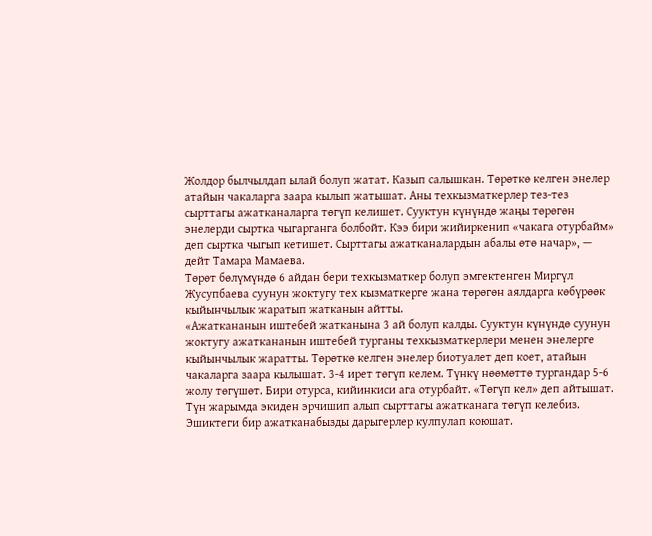Жолдор былчылдап ылай болуп жатат. Казып салышкан. Төрөткө келген энелер атайын чакаларга заара кылып жатышат. Аны техкызматкерлер тез-тез сырттагы ажатканаларга төгүп келишет. Сууктун күнүндө жаңы төрөгөн энелерди сыртка чыгарганга болбойт. Кээ бири жийиркенип «чакага отурбайм» деп сыртка чыгып кетишет. Сырттагы ажатканалардын абалы өтө начар», — дейт Тамара Мамаева.
Төрөт бөлүмүндө 6 айдан бери техкызматкер болуп эмгектенген Миргүл Жусупбаева суунун жоктугу тех кызматкерге жана төрөгөн аялдарга көбүрөөк кыйынчылык жаратып жатканын айтты.
«Ажаткананын иштебей жатканына 3 ай болуп калды. Сууктун күнүндө суунун жоктугу ажаткананын иштебей турганы техкызматкерлери менен энелерге кыйынчылык жаратты. Төрөткө келген энелер биотуалет деп коет, атайын чакаларга заара кылышат. 3-4 ирет төгүп келем. Түнкү нөөмөттө тургандар 5-6 жолу төгүшөт. Бири отурса, кийинкиси ага отурбайт. «Төгүп кел» деп айтышат. Түн жарымда экиден эрчишип алып сырттагы ажатканага төгүп келебиз. Эшиктеги бир ажатканабызды дарыгерлер кулпулап коюшат.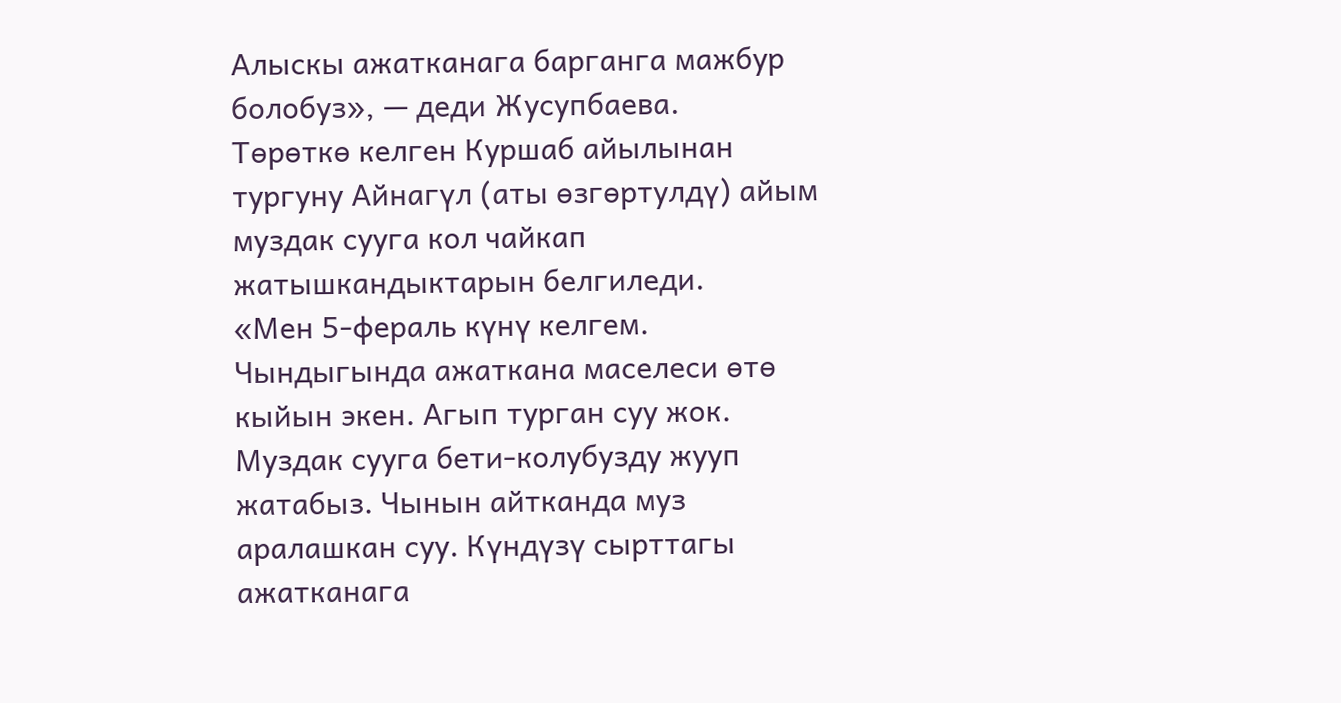Алыскы ажатканага барганга мажбур болобуз», — деди Жусупбаева.
Төрөткө келген Куршаб айылынан тургуну Айнагүл (аты өзгөртулдү) айым муздак сууга кол чайкап жатышкандыктарын белгиледи.
«Мен 5-фераль күнү келгем. Чындыгында ажаткана маселеси өтө кыйын экен. Агып турган суу жок. Муздак сууга бети-колубузду жууп жатабыз. Чынын айтканда муз аралашкан суу. Күндүзү сырттагы ажатканага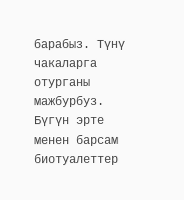барабыз. Түнү чакаларга отурганы мажбурбуз. Бүгүн эрте менен барсам биотуалеттер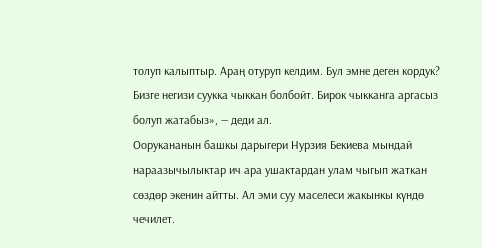толуп калыптыр. Араң отуруп келдим. Бул эмне деген кордук? Бизге негизи суукка чыккан болбойт. Бирок чыкканга аргасыз болуп жатабыз», — деди ал.
Оорукананын башкы дарыгери Нурзия Бекиева мындай нараазычылыктар ич ара ушактардан улам чыгып жаткан сөздөр экенин айтты. Ал эми суу маселеси жакынкы күндө чечилет.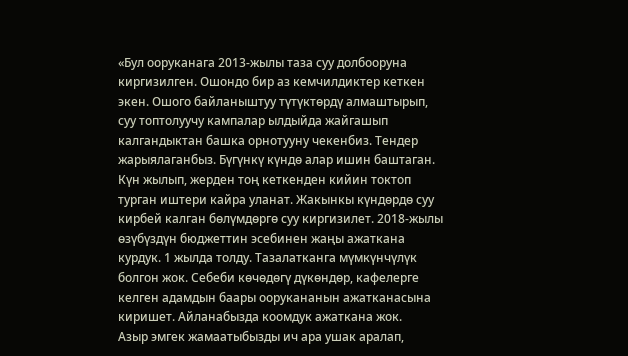«Бул ооруканага 2013-жылы таза суу долбооруна киргизилген. Ошондо бир аз кемчилдиктер кеткен экен. Ошого байланыштуу түтүктөрдү алмаштырып, суу топтолуучу кампалар ылдыйда жайгашып калгандыктан башка орнотууну чекенбиз. Тендер жарыялаганбыз. Бүгүнкү күндө алар ишин баштаган. Күн жылып, жерден тоң кеткенден кийин токтоп турган иштери кайра уланат. Жакынкы күндөрдө суу кирбей калган бөлүмдөргө суу киргизилет. 2018-жылы өзүбүздүн бюджеттин эсебинен жаңы ажаткана курдук. 1 жылда толду. Тазалатканга мүмкүнчүлүк болгон жок. Себеби көчөдөгү дүкөндөр, кафелерге келген адамдын баары оорукананын ажатканасына киришет. Айланабызда коомдук ажаткана жок.
Азыр эмгек жамаатыбызды ич ара ушак аралап,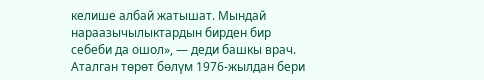келише албай жатышат. Мындай нараазычылыктардын бирден бир себеби да ошол», — деди башкы врач.
Аталган төрөт бөлүм 1976-жылдан бери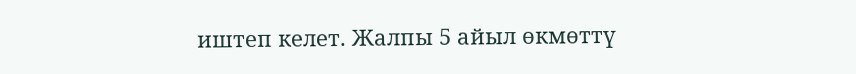иштеп келет. Жалпы 5 айыл өкмөттү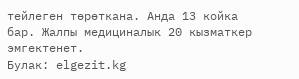тейлеген төрөткана. Анда 13 койка бар. Жалпы медициналык 20 кызматкер эмгектенет.
Булак: elgezit.kg